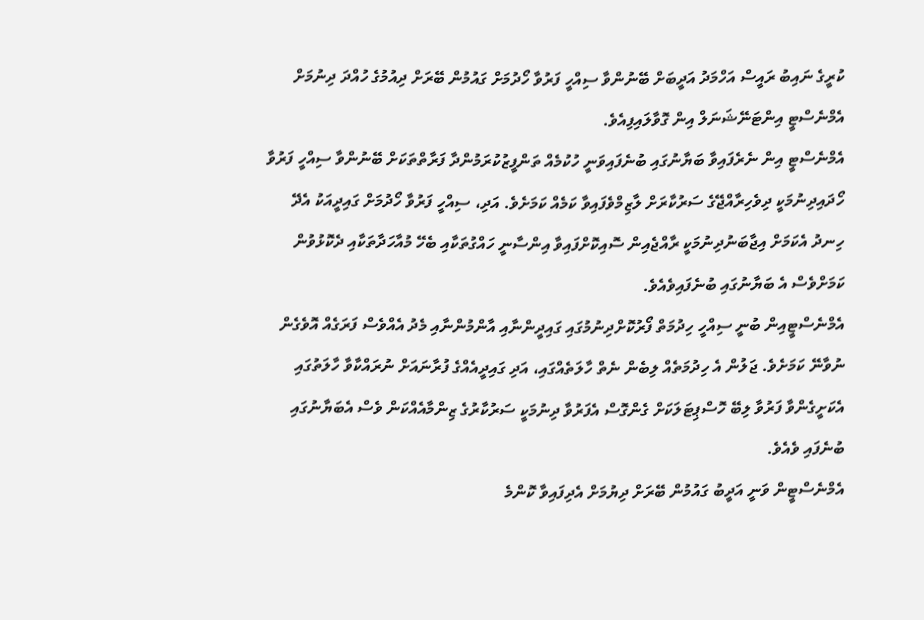ކުރީގެ ނައިބު ރައީސް އަހްމަދު އަދީބަށް ބޭނުންވާ ސިއްހީ ފަރުވާ ހޯދުމަށް ގައުމުން ބޭރަށް ދިއުމުގެ ހުއްދަ ދިނުމަށް އެމްނެސްޓީ އިންޓަނޭޝަނަލް އިން ގޮވާލައިފިއެވެ.
އެމްނެސްޓީ އިން ނެރެފައިވާ ބަޔާނުގައި ބުނެފައިވަނީ ހުކުމެއް ތަންފީޒުކުރަމުންދާ ފަރާތްތަކަށް ބޭނުންވާ ސިއްހީ ފަރުވާ ހޯދައިދިނުމަކީ ދިވެހިރާއްޖޭގެ ސަރުކާރަށް ލާޒިމްވެފައިވާ ކަމެއް ކަމަށެވެ. އަދި، ސިއްހީ ފަރުވާ ހޯދުމަށް ގައިދީއަކު އެދޭ ހިނދު އެކަމަށް އިޖާބަނުދިނުމަކީ ރާއްޖެއިން ސޮއިކޮށްފައިވާ އިންސާނީ ހައްގުތަކާއި ބެހޭ މުއާހަދާތަކާއި ދެކޮޅުވުން ކަމަށްވެސް އެ ބަޔާނުގައި ބުނެފައިވެއެވެ.
އެމްނެސްޓީއިން ބުނީ ސިއްހީ ހިދުމަތް ފޯރުކޮށްދިނުމުގައި ގައިދީންނާއި އާންމުންނާއި މެދު އެއްވެސް ފަރަގެއް އޮވެގެން ނުވާނޭ ކަމަށެވެ. ޖަލުން އެ ހިދުމަތެއް ލިބެން ނެތް ހާލަތެއްގައި، އަދި ގައިދީއެއްގެ ފުރާނައަށް ނުރައްކާވާ ހާލަތުގައި އެކަށީގެންވާ ފަރުވާ ލިބޭ ހޮސްޕިޓަލަކަށް ގެންގޮސް އެފަރުވާ ދިނުމަކީ ސަރުކާރުގެ ޒިންމާއެއްކަން ވެސް އެބަޔާނުގައި ބުނެފައި ވެއެވެ.
އެމްނެސްޓީން ވަނީ އަދީބު ގައުމުން ބޭރަށް ދިޔުމަށް އެދިފައިވާ ކޮންމެ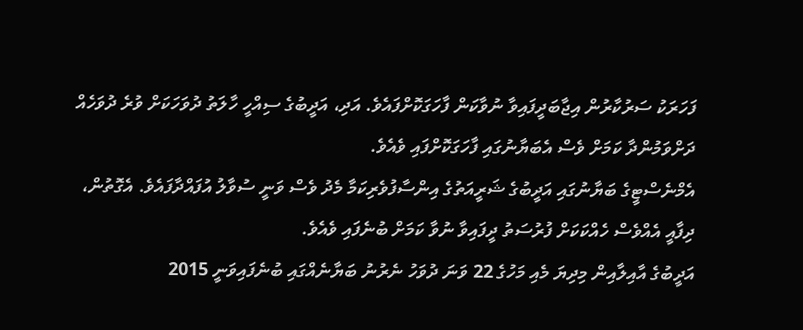ފަހަރަކު ސަރުކާރުން އިޖާބަދީފައިވާ ނުވާކަން ފާހަގަކޮށްފައެވެ. އަދި، އަދީބުގެ ސިއްހީ ހާލަތު ދުވަހަކަށް ވުރެ ދުވަހެއް ދަށްވަމުންދާ ކަމަށް ވެސް އެބަޔާނުގައި ފާހަގަކޮށްފައި ވެއެވެ.
އެމްނެސްޓީގެ ބަޔާނުގައި އަދީބުގެ ޝަރީއަތުގެ އިންސާފުވެރިކަމާ މެދު ވެސް ވަނީ ސުވާލު އުފައްދާފައެވެ. އެގޮތުން، ދިފާއީ އެއްވެސް ހެއްކަކަށް ފުރުސަތު ދީފައިވާ ނުވާ ކަމަށް ބުނެފައި ވެއެވެ.
އަދީބުގެ އާއިލާއިން މިދިޔަ މެއި މަހުގެ 22 ވަނަ ދުވަހު ނެރުނު ބަޔާނެއްގައި ބުނެފައިވަނީ 2015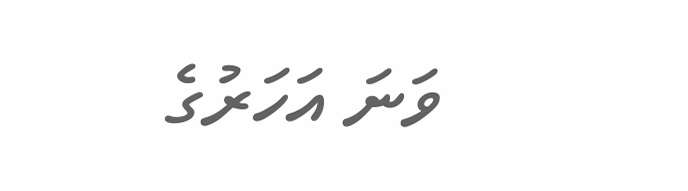ވަނަ އަހަރުގެ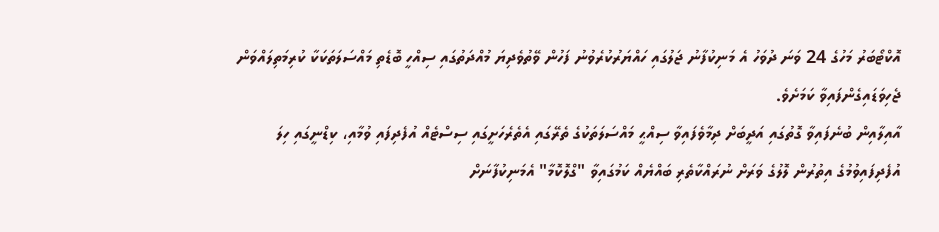އޮކްޓޯބަރު މަހުގެ 24 ވަނަ ދުވަހު އެ މަނިކުފާނު ޖަލުގައި ހައްޔަރުކުރެވުނު ފަހުން ވޭތުވެދިޔަ މުއްދަތުގައި ސިއްހީ ބޮޑެތި މައްސަލަތަކަކާ ކުރިމަތިލައްވަން ޖެހިވަޑައިގެންފައިވާ ކަމަށެވެ.
އާއިލާއިން ބުނެފައިވާ ގޮތުގައި އަދީބަށް ދިމާވެފައިވާ ސިއްޙީ މައްސަލަތަކުގެ ތެރޭގައި އެތެރެހަށީގައި ސިސްޓެއް އުފެދިފައި ވުމާއި، ކިޑްނީގައި ހިލަ އުފެދިފައިވުމުގެ އިތުރުން ލޮލުގެ ވަރަށް ނުރައްކާތެރި ބައްޔެއް ކަމުގައިވާ "ގްލޮކޮމާ" އެމަނިކުފާނަށް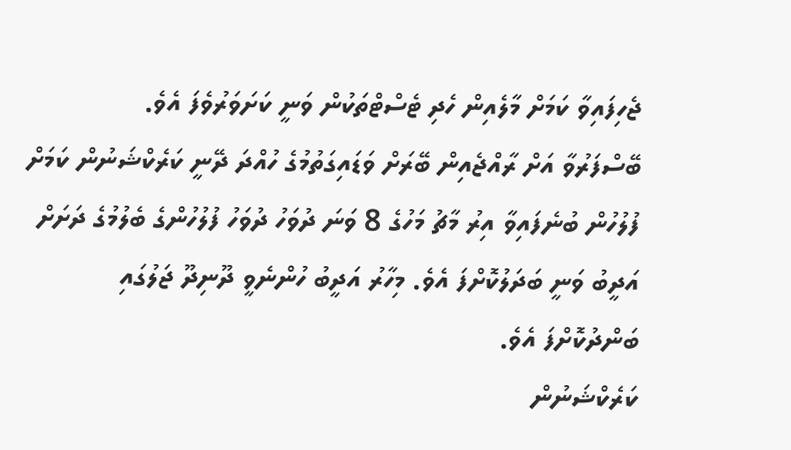ޖެހިފައިވާ ކަމަށް މާލެއިން ހެދި ޓެސްޓްތަކުން ވަނީ ކަށަވަރުވެފަ އެވެ.
ބޭސްފަރުވާ އަށް ރާއްޖެއިން ބޭރަށް ވަޑައިގަތުމުގެ ހުއްދަ ދޭނީ ކަރެކްޝަނުން ކަމަށް ފުލުހުން ބުނެފައިވާ އިރު މާޗު މަހުގެ 8 ވަނަ ދުވަހު ދުވަހު ފުލުހުންގެ ބެލުމުގެ ދަށަށް އަދީބު ވަނީ ބަދަލުކޮށްފަ އެވެ. މިހާރު އަދީބު ހުންނެވީ ދޫނިދޫ ޖަލުގައި ބަންދުކޮށްފަ އެވެ.
ކަރެކްޝަނުން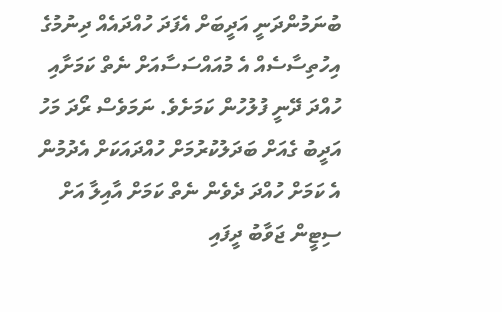ބުނަމުންދަނީ އަދީބަށް އެފަދަ ހުއްދައެއް ދިނުމުގެ އިހުތިސާސެއް އެ މުއައްސަސާއަށް ނެތް ކަމަށާއި ހުއްދަ ދޭނީ ފުލުހުން ކަމަށެވެ. ނަމަވެސް ރޯދަ މަހު އަދީބު ގެއަށް ބަދަލުކުރުމަށް ހުއްދައަކަށް އެދުމުން އެ ކަމަށް ހުއްދަ ދެވެން ނެތް ކަމަށް އާއިލާ އަށް ސިޓީން ޖަވާބު ދީފައި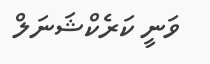ވަނީ ކަރެކްޝަނަލް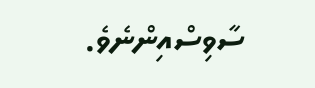ސާވިސްއިންނެވެ.